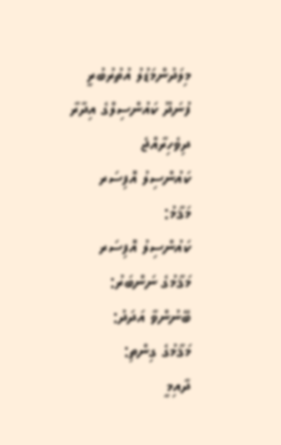މިލަދުންމަޑުލު އުތުރުބުރީ ފުނަދޫ ކައުންސިލްގެ އިދާރާ
ދިވެހިރާއްޖެ
ކައުންސިލު އޮފިސަރ
މަޤާމު:
ކައުންސިލު އޮފިސަރ
މަޤާމުގެ ނަންބަރު:
ބޭނުންވާ އަދަދު:
މަޤާމުގެ ގިންތި:
ދާއިމީ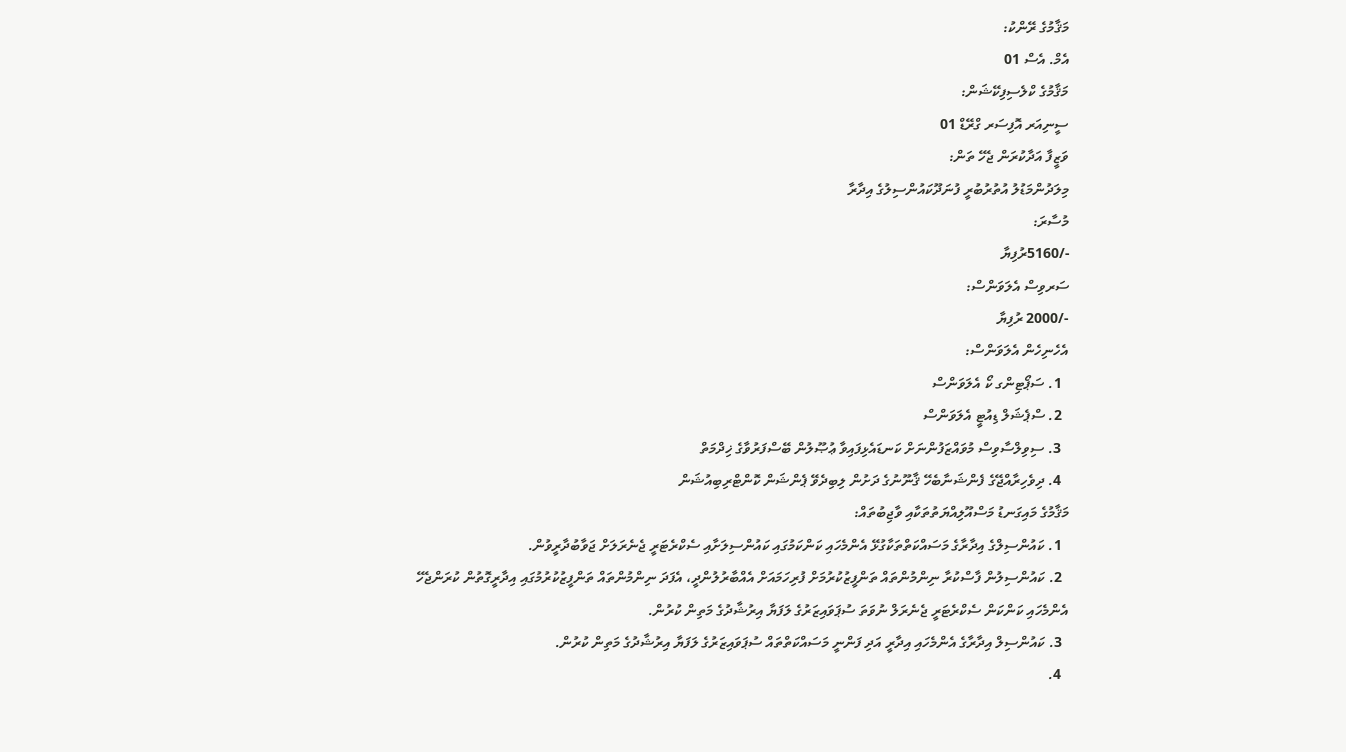މަޤާމުގެ ރޭންކު:
އެމް. އެސް 01
މަޤާމުގެ ކްލެސިފިކޭޝަން:
ސީނިއަރ އޮފިސަރ ގްރޭޑް 01
ވަޒީފާ އަދާކުރަން ޖެހޭ ތަން:
މިލަދުންމަޑުލު އުތުރުބުރީ ފުނަދޫކައުންސިލުގެ އިދާރާ
މުސާރަ:
-/5160ރުފިޔާ
ސަރވިސް އެލަވަންސް:
-/2000 ރުފިޔާ
އެހެނިހެން އެލަވަންސް:
  1. ސަޕޯޓިންގ ކޯ އެލަވަންސް
  2. ސްޕެޝަލް ޑިއުޓީ އެލަވަންސް
  3. ސިވިލްސާވިސް މުވައްޒަފުންނަށް ކަނޑައެޅިފައިވާ ޢުޞޫލުން ބޭސްފަރުވާގެ ޚިދްމަތް
  4. ދިވެހިރާއްޖޭގެ ފެންޝަނާބެހޭ ޤާނޫނުގެ ދަށުން ލިބިދެވޭ ޕެންޝަން ކޮންޓްރިބިއުޝަން
މަޤާމުގެ މައިގަނޑު މަސްއޫލިއްޔަތުތަކާއި ވާޖިބުތައް:
  1. ކައުންސިލްގެ އިދާރާގެ މަސައްކަތްތަކާގުޅޭ އެންމެހައި ކަންކަމުގައި ކައުންސިލަށާއި ސެކްރެޓަރީ ޖެނެރަލަށް ޖަވާބުދާރީވުން.
  2. ކައުންސިލުން ފާސްކުރާ ނިންމުންތައް ތަންފީޒުކުރުމަށް ފުރިހަމައަށް އެއްބާރުލުންދީ، އެފަދަ ނިންމުންތައް ތަންފީޒުކުރުމުގައި އިދާރީގޮތުން ކުރަންޖެހޭ އެންމެހައި ކަންކަން ސެކްރެޓަރީ ޖެނެރަލް ނުވަތަ ސުޕަވައިޒަރުގެ ލަފަޔާ އިރުޝާދުގެ މަތިން ކުރުން.
  3. ކައުންސިލް އިދާރާގެ އެންމެހައި އިދާރީ އަދި ފަންނީ މަސައްކަތްތައް ސުޕަވައިޒަރުގެ ލަފަޔާ އިރުޝާދުގެ މަތިން ކުރުން.
  4.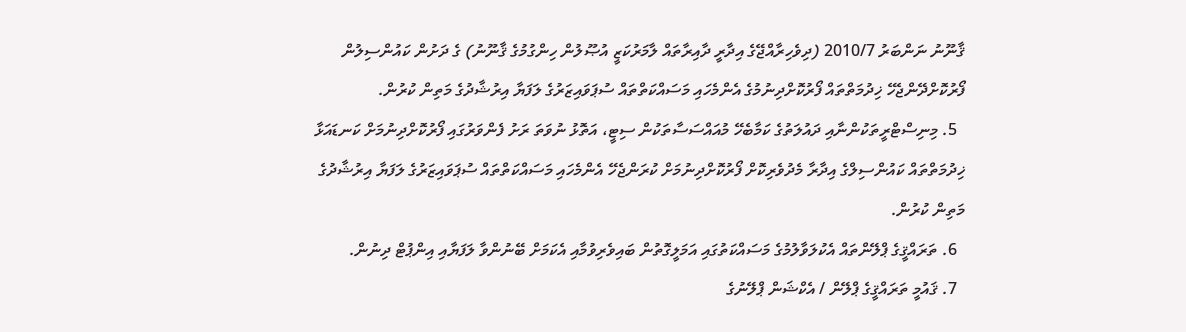ޤާނޫނު ނަންބަރު 2010/7 (ދިވެހިރާއްޖޭގެ އިދާރީ ދާއިރާތައް ލާމަރުކަޒީ އުޞޫލުން ހިންގުމުގެ ޤާނޫނު) ގެ ދަށުން ކައުންސިލުން ފޯރުކޮށްދޭންޖެހޭ ޚިދުމަތްތައް ފޯރުކޮށްދިނުމުގެ އެންމެހައި މަސައްކަތްތައް ސުޕަވައިޒަރުގެ ލަފަޔާ އިރުޝާދުގެ މަތިން ކުރުން.
  5. މިނިސްޓްރީތަކުންނާއި ދައުލަތުގެ ކަމާބެހޭ މުއައްސަސާތަކުން ސިޓީ، އަތޮޅު ނުވަތަ ރަށު ފެންވަރުގައި ފޯރުކޮށްދިނުމަށް ކަނޑައަޅާ ޚިދުމަތްތައް ކައުންސިލްގެ އިދާރާ މެދުވެރިކޮށް ފޯރުކޮށްދިނުމަށް ކުރަންޖެހޭ އެންމެހައި މަސައްކަތްތައް ސުޕަވައިޒަރުގެ ލަފަޔާ އިރުޝާދުގެ މަތިން ކުރުން.
  6. ތަރައްޤީގެ ޕްލޭންތައް އެކުލަވާލުމުގެ މަސައްކަތުގައި އަމަލީގޮތުން ބައިވެރިވުމާއި އެކަމަށް ބޭނުންވާ ލަފަޔާއި އިންޕުޓް ދިނުން.
  7. ޤައުމީ ތަރައްޤީގެ ޕްލޭން / އެކްޝަން ޕްލޭނުގެ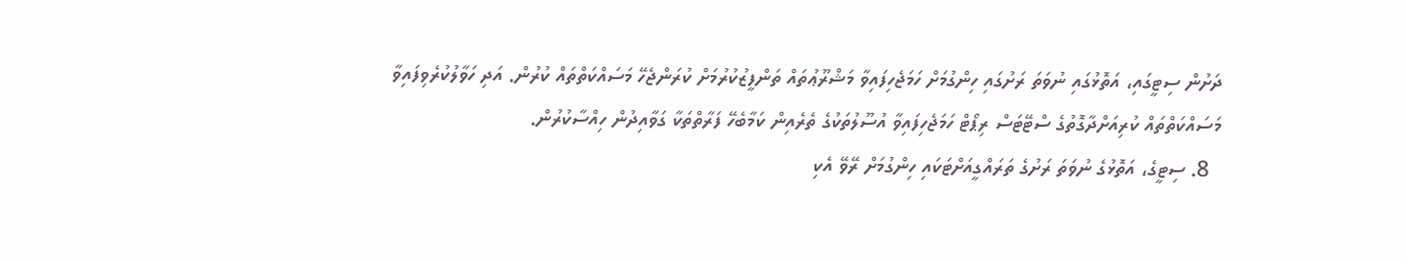ދަށުން ސިޓީގައި، އަތޮޅުގައި ނުވަތަ ރަށުގައި ހިންގުމަށް ހަމަޖެހިފައިވާ މަޝްރޫޢުތައް ތަންފީޒުކުރުމަށް ކުރަންޖެހޭ މަސައްކަތްތައް ކުރުން. އަދި ހަވާލުކުރެވިފައިވާ މަސައްކަތްތައް ކުރިއަށްދާގޮތުގެ ސްޓޭޓަސް ރިޕޯޓް ހަމަޖެހިފައިވާ އުސޫލުތަކުގެ ތެރެއިން ކަމާބެހޭ ފަރާތްތަކާ ގަވާއިދުން ހިއްސާކުރުން.
  8. ސިޓީގެ، އަތޮޅުގެ ނުވަތަ ރަށުގެ ތަރައްގީއަށްޓަކައި ހިންގުމަށް ރޭވޭ އެކި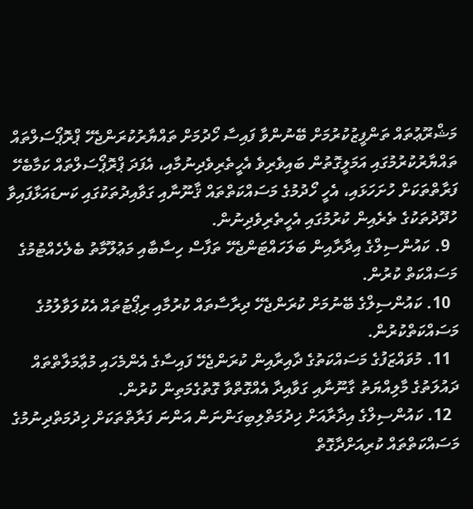މަޝްރޫޢުތައް ތަންފީޒުކުރުމަށް ބޭނުންވާ ފައިސާ ހޯދުމަށް ތައްޔާރުކުރަންޖެހޭ ޕްރޮޕޯސަލްތައް ތައްޔާރުކުރުމުގައި އަމަލީގޮތުން ބައިވެރިވެ އެހީތެރިވެދިނުމާއި، އެފަދަ ޕްރޮޕޯސަލްތައް ކަމާބެހޭ ފަރާތްތަކަށް ހުށަހަޅައި، އެހީ ހޯދުމުގެ މަސައްކަތްތައް ޤާނޫނާއި ގަވާއިދުތަކުގައި ކަނޑައަޅާފައިވާ ހުދޫދުތަކުގެ ތެރެއިން ކުރުމުގައި އެހީތެރިވެދިނުން.
  9. ކައުންސިލްގެ އިދާރާއިން ބަލަހައްޓަންޖެހޭ ތަފާސް ހިސާބާއި މަޢުލޫމާތު ބެލެހެއްޓުމުގެ މަސައްކަތް ކުރުން.
  10. ކައުންސިލްގެ ބޭނުމަށް ކުރަންޖެހޭ ދިރާސާތައް ކުރުމާއި ރިޕޯޓުތައް އެކުލަވާލުމުގެ މަސައްކަތްކުރުން.
  11. މުވައްޒަފުގެ މަސައްކަތުގެ ދާއިރާއިން ކުރަންޖެހޭ ފައިސާގެ އެންމެހައި މުޢާމަލާތްތައް ދައުލަތުގެ މާލިއްޔަތު ގާނޫނާއި ގަވާއިދާ އެއްގޮތްވާ ގޮތުގެމަތިން ކުރުން.
  12. ކައުންސިލްގެ އިދާރާއަށް ޚިދުމަތްލިބިގަންނަން އަންނަ ފަރާތްތަކަށް ޚިދުމަތްދިނުމުގެ މަސައްކަތްތައް ކުރިއަށްދާގޮތް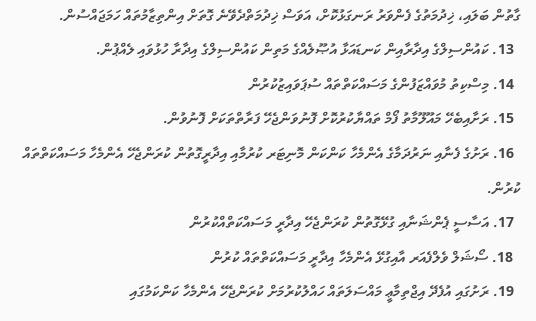ގާތުން ބަލައި، ޚިދުމަތުގެ ފެންވަރު ރަނގަޅުކޮށް، އަވަސް ޚިދުމަތްދެވޭނެ ގޮތަށް އިންތިޒާމުތައް ހަމަޖައްސުން.
  13. ކައުންސިލްގެ އިދާރާއިން ކަނޑައަޅާ އުޞޫލެއްގެ މަތިން ކައުންސިލްގެ އިދާރާ ހުޅުވައި ލެއްޕުން.
  14. މިސްކިތު މުވައްޒަފުންގެ މަސައްކަތްތައް ސުޕަވައިޒުކުރުން
  15. ރަށާއިބެހޭ މައޫލޫމާތު ފޯމް ތައްޔާކުރުކޮށް ފޮނުވަންޖެހޭ ފަރާތްތަކަށް ފޮނުވުން.
  16. ރަށުގެ ފެނާއި ނަރުދަމާގެ އެންމެހާ ކަންކަން މޮނިޓަރ ކުރުމާއި އިދާރީގޮތުން ކުރަންޖެހޭ އެންމެހާ މަސައްކަތްތައް ކުރުން.
  17. އަސާސީ ޕެންޝަނާއި ގުޅޭގޮތުން ކުރަންޖެހޭ އިދާރީ މަސައްކަތްއްކުރުން
  18. ސޯޝަލް ވެލްފެއަރ އާއިގުޅޭ އެންމެހާ އިދާރީ މަސައްކަތްތައް ކުރުން
  19. ރަށުގައި އުފެދޭ އިޖްތިމާޢީ މައްސަލަތައް ހައްލުކުރުމަށް ކުރަންޖެހޭ އެންމެހާ ކަންކަމުގައި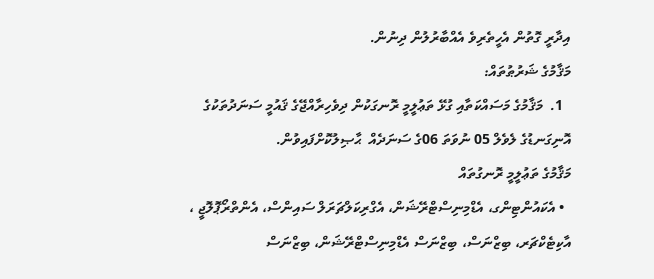އިދާރީ ގޮތުން އެހީތެރިވެ އެއްބާރުލުން ދިނުން.
މަޤާމުގެ ޝަރުޠުތައް:
  1.  މަޤާމުގެ މަސައްކަތާއި ގުޅޭ ތަޢުލީމީ ރޮނގަކުން ދިވެހިރާއްޖޭގެ ޤައުމީ ސަނަދުތަކުގެ އޮނިގަނޑުގެ ލެވެލް 05 ނުވަތަ 06ގެ ސަނަދެއް  ޙާޞިލުކޮށްފައިވުން.
މަޤާމުގެ ތަޢުލީމީ ރޮނގުތައް
  • އެކައުންޓިންގ، އެޑްމިނިސްޓްރޭޝަން، އެގްރިކަލްޗަރަލް ސައިންސް، އެންތްރޯޕޮލޮޖީ ، އާކިޓެކްޗަރ، ބިޒްނަސް، ބިޒްނަސް އެޑްމިނިސްޓްރޭޝަން، ބިޒްނަސް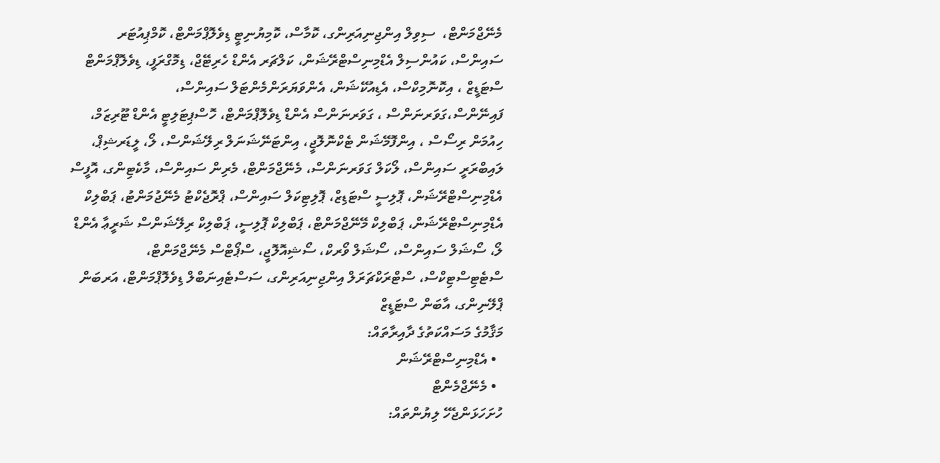މެނޭޖްމަންޓް،  ސިވިލް އިންޖިނިއަރިންގ، ކޮމާސް، ކޮމިޔުނިޓީ ޑިވެލޮޕްމަންޓް، ކޮމްޕިއުޓަރ ސައިންސް، ކައުންސިލް އެޑްމިނިސްޓްރޭޝަން، ކަލްޗަރ އެންޑް ހެރިޓޭޖް، ޑިމޮގްރަފީ، ޑިވެލޮޕްމަންޓް ސްޓަޑީޒް ، އިކޮނޮމިކްސް، އެޑިއުކޭޝަން، އެންވަޔަރަންމެންޓަލް ސައިންސް، ފައިނޭންސް،ގަވަރނަންސް ، ގަވަރނަންސް އެންޑް ޑިވެލޮޕްމަންޓް، ހޮސްޕިޓަލިޓީ އެންޑް ޓޫރިޒަމް، ހިއުމަން ރިސޯސް ، އިންފޮމޭޝަން ޓެކްނޮލޮޖީ، އިންޓަނޭޝަނަލް ރިލޭޝަންސް، ލޯ، ލީޑަރޝިޕް، ލައިބްރަރީ ސައިންސް، ލޯކަލް ގަވަރނަންސް، މެނޭޖްމަންޓް، މެރިން ސައިންސް، މާކެޓިންގ، އޮފީސް އެޑްމިނިސްޓްރޭޝަން، ޕޮލިސީ ސްޓަޑިޒް، ޕޮލިޓިކަލް ސައިންސް، ޕްރޮޖެކްޓު މެނޭޖުމަންޓު، ޕަބްލިކް އެޑްމިނިސްޓްރޭޝަން، ޕަބްލިކް މޭނޭޖްމަންޓް، ޕަބްލިކް ޕޮލިސީ، ޕަބްލިކް ރިލޭޝަންސް ޝަރީޢާ އެންޑް ލޯ، ސޯޝަލް ސައިންސް، ސޯޝަލް ވޯރކް، ސޯޝިއޮލޮޖީ، ސްޕޯޓްސް މެނޭޖްމަންޓް، ސްޓެޓިސްޓިކްސް، ސްޓްރަކްޗަރަލް އިންޖިނިއަރިންގ، ސަސްޓެއިނަބްލް ޑިވެލޮޕްމަންޓް، އަރބަން ޕްލޭނިންގ، އާބަން ސްޓަޑީޒް
މަޤާމުގެ މަސައްކަތުގެ ދާއިރާތައް:
  • އެޑްމިނިސްޓްރޭޝަން
  • މެނޭޖްމެންޓް
ހުށަހަޅަންޖެހޭ ލިޔުންތައް: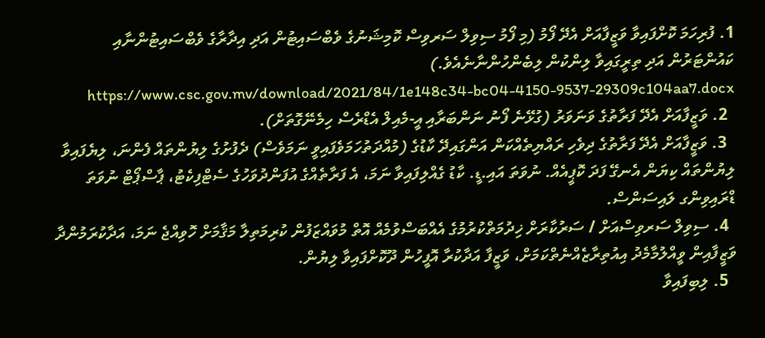1. ފުރިހަމަ ކޮށްފައިވާ ވަޒީފާއަށް އެދޭ ފޯމު (މި ފޯމު ސިވިލް ސަރވިސް ކޮމިޝަނުގެ ވެބްސައިޓުން އަދި އިދާރާގެ ވެބްސައިޓުންނާއި ކައުންޓަރުން އަދި ތިރީގައިވާ ލިންކުން ލިބެންހުންނާނެއެވެ.)  https://www.csc.gov.mv/download/2021/84/1e148c34-bc04-4150-9537-29309c104aa7.docx
  2. ވަޒީފާއަށް އެދޭ ފަރާތުގެ ވަނަވަރު (ގުޅޭނެ ފޯނު ނަންބަރާއި އީ-މެއިލް އެޑްރެސް ހިމެނޭގޮތަށް).
  3. ވަޒީފާއަށް އެދޭ ފަރާތުގެ ދިވެހި ރައްޔިތެއްކަން އަންގައިދޭ ކާޑުގެ (މުއްދަތުހަމަވެފައިވީ ނަމަވެސް) ދެފުށުގެ ލިޔުންތައް ފެންނަ، ލިޔެފައިވާ ލިޔުންތައް ކިޔަން އެނގޭ ފަދަ ކޮޕީއެއް. ނުވަތަ އައި.ޑީ. ކާޑު ގެއްލިފައިވާ ނަމަ، އެ ފަރާތެއްގެ އުފަންދުވަހުގެ ސެޓްފިކެޓު، ޕާސްޕޯޓް ނުވަތަ ޑްރައިވިންގ ލައިސަންސް.
  4. ސިވިލް ސަރވިސްއަށް / ސަރުކާރަށް ޚިދުމަތްކުރުމުގެ އެއްބަސްވުމެއް އޮތް މުވައްޒަފުން ކުރިމަތިލާ މަޤާމަށް ހޮވިއްޖެ ނަމަ، އަދާކުރަމުންދާ ވަޒީފާއިން ވީއްލުމާމެދު އިއުތިރާޒެއްނެތްކަމަށް، ވަޒީފާ އަދާކުރާ އޮފީހުން ދޫކޮށްފައިވާ ލިޔުން.
  5. ލިބިފައިވާ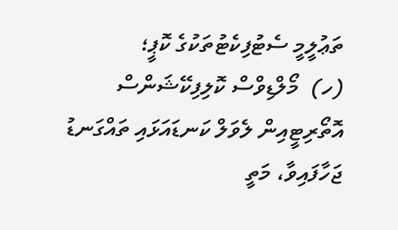ތަޢުލީމީ ސެޓުފިކެޓުތަކުގެ ކޮޕީ؛
(ހ)  މޯލްޑިވްސް ކޮލިފިކޭޝަންސް އޮތޯރިޓީއިން ލެވަލް ކަނޑައަޅައި ތައްގަނޑު ޖަހާފައިވާ، މަތީ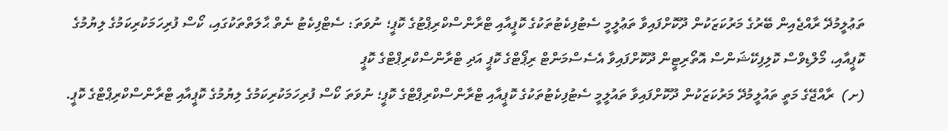ތަޢުލީމުދޭ ރާއްޖެއިން ބޭރުގެ މަރުކަޒަކުން ދޫކޮށްފައިވާ ތަޢުލީމީ ސެޓުފިކެޓުތަކުގެ ކޮޕީއާއި ޓްރާންސްކްރިޕްޓުގެ ކޮޕީ؛ ނުވަތަ: ސެޓްފިކެޓު ނެތް ޙާލަތްތަކުގައި، ކޯސް ފުރިހަމަކުރިކަމުގެ ލިޔުމުގެ ކޮޕީއާއި، މޯލްޑިވްސް ކޮލިފިކޭޝަންސް އޮތޯރިޓީން ދޫކޮށްފައިވާ އެސެސްމަންޓް ރިޕޯޓްގެ ކޮޕީ އަދި ޓްރާންސްކްރިޕްޓްގެ ކޮޕީ
(ށ)  ރާއްޖޭގެ މަތީ ތައުލީމުދޭ މަރުކަޒަކުން ދޫކޮށްފައިވާ ތައުލީމީ ސެޓުފިކެޓުތަކުގެ ކޮޕީއާއި ޓްރާންސްކްރިޕްޓްގެ ކޮޕީ؛ ނުވަތަ ކޯސް ފުރިހަމަކުރިކަމުގެ ލިޔުމުގެ ކޮޕީއާއި ޓްރާންސްކްރިޕްޓްގެ ކޮޕީ.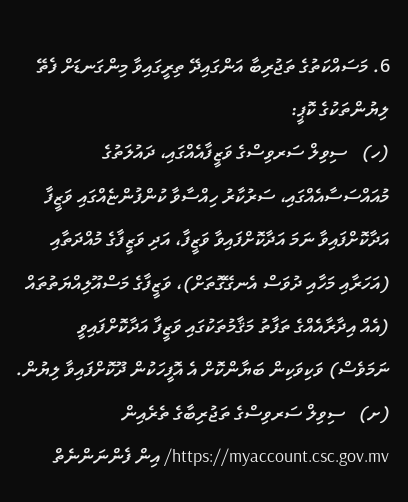6. މަސައްކަތުގެ ތަޖުރިބާ އަންގައިދޭ ތިރީގައިވާ މިންގަނޑަށް ފެތޭ ލިޔުންތަކުގެ ކޮޕީ:
(ހ)   ސިވިލް ސަރވިސްގެ ވަޒީފާއެއްގައި، ދައުލަތުގެ މުއައްސަސާއެއްގައި، ސަރުކާރު ހިއްސާވާ ކުންފުންޏެއްގައި ވަޒީފާ އަދާކޮށްފައިވާ ނަމަ އަދާކޮށްފައިވާ ވަޒީފާ، އަދި ވަޒީފާގެ މުއްދަތާއި (އަހަރާއި މަހާއި ދުވަސް އެނގޭގޮތަށް)، ވަޒީފާގެ މަސްއޫލިއްޔަތުތައް (އެއް އިދާރާއެއްގެ ތަފާތު މަޤާމުތަކުގައި ވަޒީފާ އަދާކޮށްފައިވީ ނަމަވެސް) ވަކިވަކިން ބަޔާންކޮށް އެ އޮފީހަކުން ދޫކޮށްފައިވާ ލިޔުން.
(ށ)   ސިވިލް ސަރވިސްގެ ތަޖުރިބާގެ ތެރެއިން https://myaccount.csc.gov.mv/ އިން ފެންނަންނެތް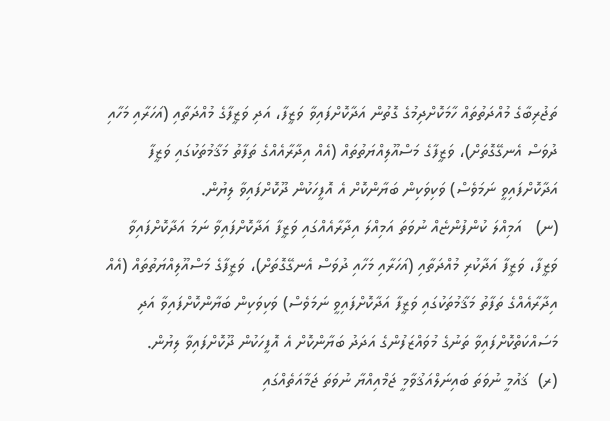ތަޖުރިބާގެ މުއްދަތުތައް ހާމަކޮށްދިމުގެ ގޮތުން އަދާކޮށްފައިވާ ވަޒީފާ، އަދި ވަޒީފާގެ މުއްދަތާއި (އަހަރާއި މަހާއި ދުވަސް އެނގޭގޮތަށް)، ވަޒީފާގެ މަސްއޫލިއްޔަތުތައް (އެއް އިދާރާއެއްގެ ތަފާތު މަޤާމުތަކުގައި ވަޒީފާ އަދާކޮށްފައިވީ ނަމަވެސް) ވަކިވަކިން ބަޔާންކޮށް އެ އޮފީހަކުން ދޫކޮށްފައިވާ ލިޔުން.
(ނ)   އަމިއްލަ ކުންފުންޏެއް ނުވަތަ އަމިއްލަ އިދާރާއެއްގައި ވަޒީފާ އަދާކޮށްފައިވާ ނަމަ އަދާކޮށްފައިވާ ވަޒީފާ، ވަޒީފާ އަދާކުރި މުއްދަތާއި (އަހަރާއި މަހާއި ދުވަސް އެނގޭގޮތަށް)، ވަޒީފާގެ މަސްއޫލިއްޔަތުތައް (އެއް އިދާރާއެއްގެ ތަފާތު މަޤާމުތަކުގައި ވަޒީފާ އަދާކޮށްފައިވީ ނަމަވެސް) ވަކިވަކިން ބަޔާންކޮށްފައިވާ އަދި މަސައްކަތްކޮށްފައިވާ ތަނުގެ މުވައްޒަފުންގެ އަދަދު ބަޔާންކޮށް އެ އޮފީހަކުން ދޫކޮށްފައިވާ ލިޔުން.
(ރ)  ޤައުމީ ނުވަތަ ބައިނަލްއަޤުވާމީ ޖަމްއިއްޔާ ނުވަތަ ޖަމާއަތެއްގައި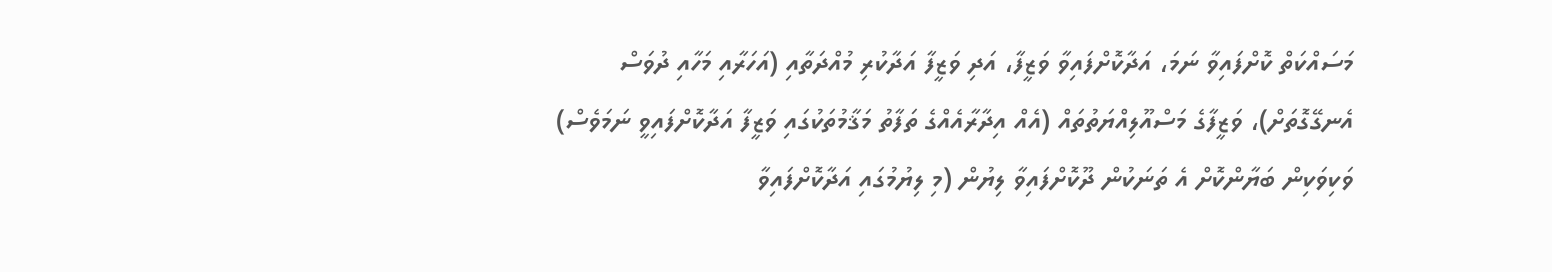މަސައްކަތް ކޮށްފައިވާ ނަމަ، އަދާކޮށްފައިވާ ވަޒީފާ، އަދި ވަޒީފާ އަދާކުރި މުއްދަތާއި (އަހަރާއި މަހާއި ދުވަސް އެނގޭގޮތަށް)، ވަޒީފާގެ މަސްއޫލިއްޔަތުތައް (އެއް އިދާރާއެއްގެ ތަފާތު މަޤާމުތަކުގައި ވަޒީފާ އަދާކޮށްފައިވީ ނަމަވެސް) ވަކިވަކިން ބަޔާންކޮށް އެ ތަނަކުން ދޫކޮށްފައިވާ ލިޔުން (މި ލިޔުމުގައި އަދާކޮށްފައިވާ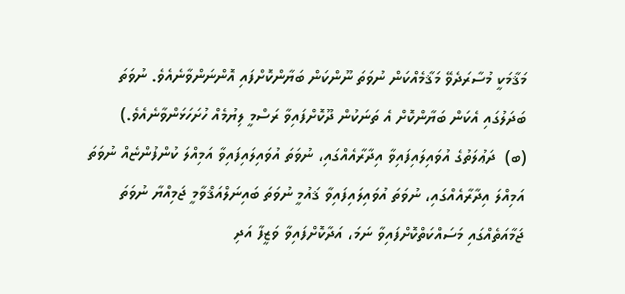މަޤާމަކީ މުސާރަދެވޭ މަޤާމެއްކަން ނުވަތަ ނޫންކަން ބަޔާންކޮށްފައި އޮންނަންވާނެއެވެ. ނުވަތަ ބަދަލުގައި އެކަން ބަޔާންކޮށް އެ ތަނަކުން ދޫކޮށްފައިވާ ރަސްމީ ލިޔުމެއް ހުށަހަޅަންވާނެއެވެ.)
(ބ)  ދަޢުލަތުގެ އުވައިލައިފައިވާ އިދާރާއެއްގައި، ނުވަތަ އުވައިލައިފައިވާ އަމިއްލަ ކުންފުންޏެއް ނުވަތަ އަމިއްލަ އިދާރާއެއްގައި، ނުވަތަ އުވައިލައިފައިވާ ޤައުމީ ނުވަތަ ބައިނަލްއަޤްވާމީ ޖަމިއްޔާ ނުވަތަ ޖަމާއަތެއްގައި މަސައްކަތްކޮށްފައިވާ ނަމަ، އަދާކޮށްފައިވާ ވަޒީފާ އަދި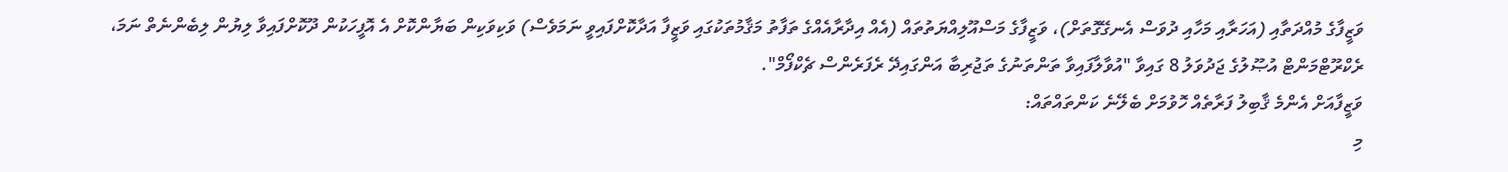ވަޒީފާގެ މުއްދަތާއި (އަހަރާއި މަހާއި ދުވަސް އެނގޭގޮތަށް)، ވަޒީފާގެ މަސްއޫލިއްޔަތުތައް (އެއް އިދާރާއެއްގެ ތަފާތު މަޤާމުތަކުގައި ވަޒީފާ އަދާކޮށްފައިވީ ނަމަވެސް) ވަކިވަކިން ބަޔާންކޮށް އެ އޮފީހަކުން ދޫކޮށްފައިވާ ލިޔުން ލިބެންނެތް ނަމަ، ރެކްރޫޓްމަންޓް އުޞޫލުގެ ޖަދުވަލު 8 ގައިވާ "އުވާލާފައިވާ ތަންތަނުގެ ތަޖުރިބާ އަންގައިދޭ ރެފަރެންސް ޗެކްފޯމް".
ވަޒީފާއަށް އެންމެ ޤާބިލު ފަރާތެއް ހޮވުމަށް ބެލޭނެ ކަންތައްތައް:
މި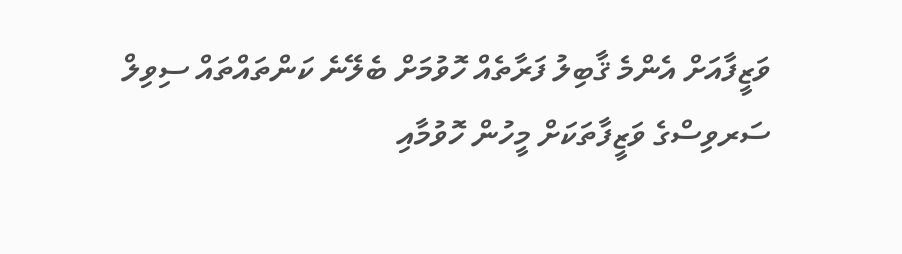ވަޒީފާއަށް އެންމެ ޤާބިލު ފަރާތެއް ހޮވުމަށް ބެލޭނެ ކަންތައްތައް ސިވިލް ސަރވިސްގެ ވަޒީފާތަކަށް މީހުން ހޮވުމާއި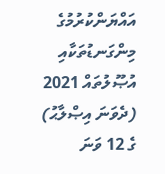އައްޔަންކުރުމުގެ މިންގަނޑުތަކާއި އުޞޫލުތައް 2021 (ދެވަނަ އިޞްލާޙު) ގެ 12 ވަނަ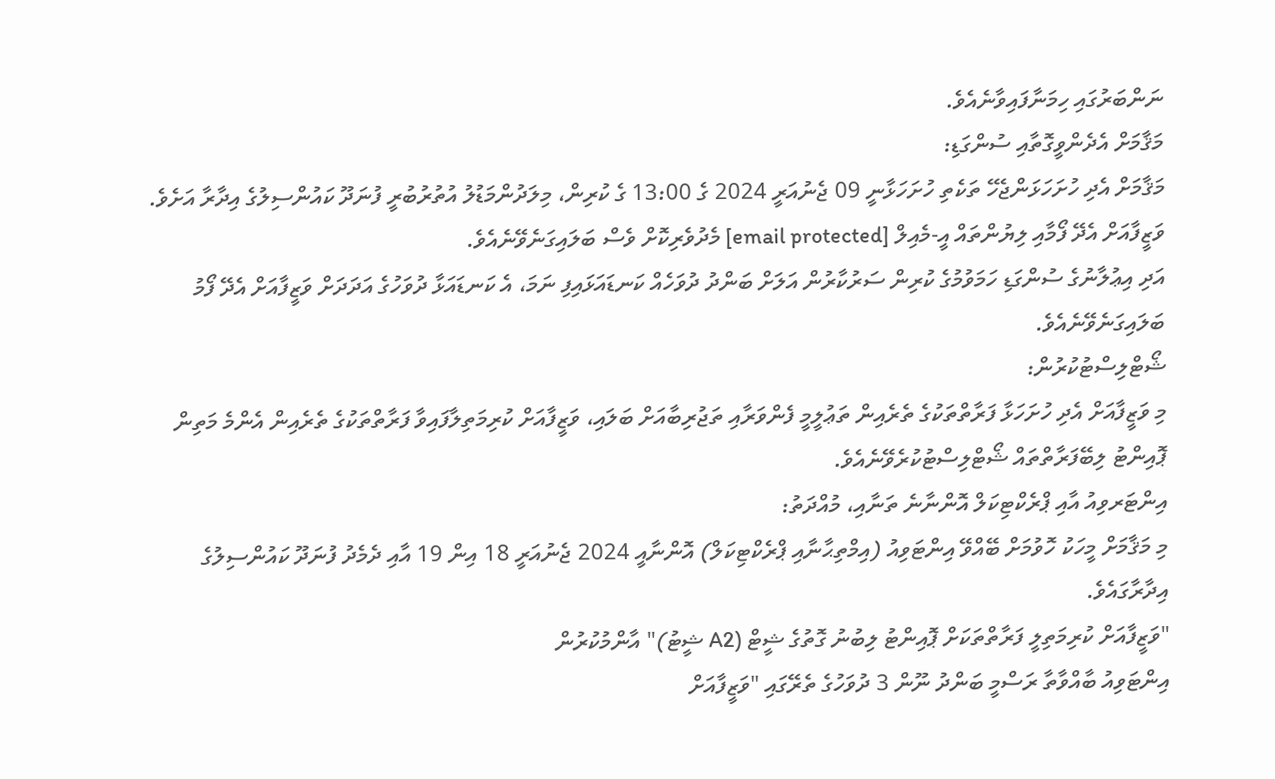ނަންބަރުގައި ހިމަނާފައިވާނެއެވެ.
މަޤާމަށް އެދެންވީގޮތާއި ސުންގަޑި:
މަޤާމަށް އެދި ހުށަހަޅަންޖެހޭ ތަކެތި ހުށަހަޅާނީ 09 ޖެނުއަރީ 2024 ގެ 13:00 ގެ ކުރިން، މިލަދުންމަޑުލު އުތުރުބުރީ ފުނަދޫ ކައުންސިލުގެ އިދާރާ އަށެވެ. ވަޒީފާއަށް އެދޭ ފޯމާއި ލިޔުންތައް އީ-މެއިލް [email protected] މެދުވެރިކޮށް ވެސް ބަލައިގަނެވޭނެއެވެ.
އަދި އިޢުލާނުގެ ސުންގަޑި ހަމަވުމުގެ ކުރިން ސަރުކާރުން އަލަށް ބަންދު ދުވަހެއް ކަނޑައަޅައިފި ނަމަ، އެ ކަނޑައަޅާ ދުވަހުގެ އަދަދަށް ވަޒީފާއަށް އެދޭ ފޯމު ބަލައިގަނެވޭނެއެވެ.
ޝޯޓްލިސްޓުކުރުން:
މި ވަޒީފާއަށް އެދި ހުށަހަޅާ ފަރާތްތަކުގެ ތެރެއިން ތަޢުލީމީ ފެންވަރާއި ތަޖުރިބާއަށް ބަލައި، ވަޒީފާއަށް ކުރިމަތިލާފައިވާ ފަރާތްތަކުގެ ތެރެއިން އެންމެ މަތިން ޕޮއިންޓު ލިބޭފަރާތްތައް ޝޯޓްލިސްޓުކުރެވޭނެއެވެ.
އިންޓަރވިއު އާއި ޕްރެކްޓިކަލް އޮންނާނެ ތަނާއި، މުއްދަތު:
މި މަޤާމަށް މީހަކު ހޮވުމަށް ބޭއްވޭ އިންޓަވިއު (އިމްތިޙާނާއި ޕްރެކްޓިކަލް) އޮންނާއީ 2024 ޖެނުއަރީ 18 އިން 19 އާއި ދެމެދު ފުނަދޫ ކައުންސިލުގެ އިދާރާގައެވެ.
"ވަޒީފާއަށް ކުރިމަތިލީ ފަރާތްތަކަށް ޕޮއިންޓު ލިބުނު ގޮތުގެ ޝީޓް (A2 ޝީޓު)" އާންމުކުރުން
އިންޓަވިއު ބާއްވާތާ ރަސްމީ ބަންދު ނޫން 3 ދުވަހުގެ ތެރޭގައި "ވަޒީފާއަށް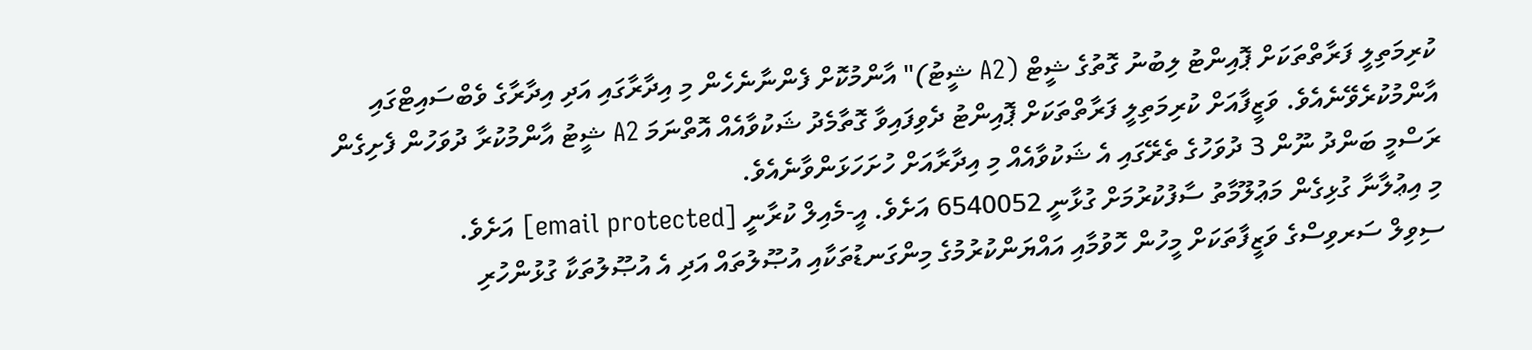ކުރިމަތިލީ ފަރާތްތަކަށް ޕޮއިންޓު ލިބުނު ގޮތުގެ ޝީޓް (A2 ޝީޓު)" އާންމުކޮށް ފެންނާނެހެން މި އިދާރާގައި އަދި އިދާރާގެ ވެބްސައިޓްގައި އާންމުކުރެވޭނެއެވެ. ވަޒީފާއަށް ކުރިމަތިލީ ފަރާތްތަކަށް ޕޮއިންޓު ދެވިފައިވާ ގޮތާމެދު ޝަކުވާއެއް އޮތްނަމަ A2 ޝީޓު އާންމުކުރާ ދުވަހުން ފެށިގެން ރަސްމީ ބަންދު ނޫން 3 ދުވަހުގެ ތެރޭގައި އެ ޝަކުވާއެއް މި އިދާރާއަށް ހުށަހަޅަންވާނެއެވެ.
މި އިޢުލާނާ ގުޅިގެން މަޢުލޫމާތު ސާފުކުރުމަށް ގުޅާނީ 6540052 އަށެވެ. އީ-މެއިލް ކުރާނީ [email protected] އަށެވެ.
ސިވިލް ސަރވިސްގެ ވަޒީފާތަކަށް މީހުން ހޮވުމާއި އައްޔަންކުރުމުގެ މިންގަނޑުތަކާއި އުޞޫލުތައް އަދި އެ އުޞޫލުތަކާ ގުޅުންހުރި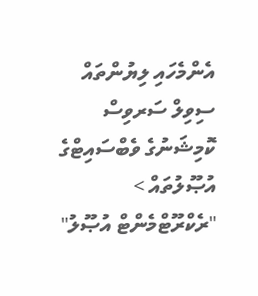އެންމެހައި ލިޔުންތައް ސިވިލް ސަރވިސް ކޮމިޝަނުގެ ވެބްސައިޓްގެ އުޞޫލުތައް > "ރެކްރޫޓްމެންޓް އުޞޫލު"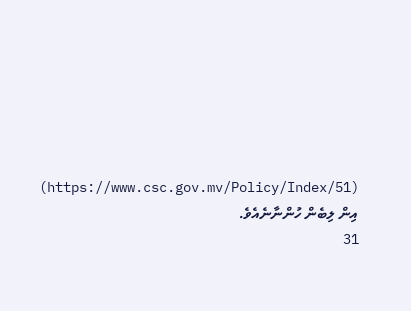(https://www.csc.gov.mv/Policy/Index/51) އިން ލިބެން ހުންނާނެއެވެ.
31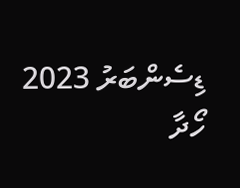ޑިސެންބަރު 2023
ހޯދާ